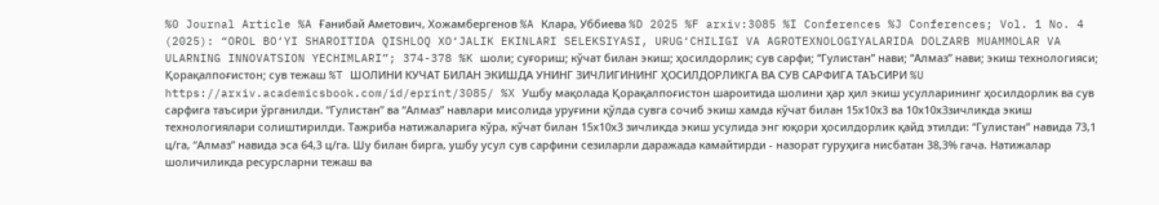%0 Journal Article %A Ғанибай Аметович, Хожамбергенов %A Клара, Уббиева %D 2025 %F arxiv:3085 %I Conferences %J Conferences; Vol. 1 No. 4 (2025): “OROL BO‘YI SHAROITIDA QISHLOQ XO‘JALIK EKINLARI SELEKSIYASI, URUG‘CHILIGI VA AGROTEXNOLOGIYALARIDA DOLZARB MUAMMOLAR VA ULARNING INNOVATSION YECHIMLARI”; 374-378 %K шоли; суғориш; кўчат билан экиш; ҳосилдорлик; сув сарфи; “Гулистан” нави; “Алмаз” нави; экиш технологияси; Қорақалпоғистон; сув тежаш %T ШОЛИНИ КУЧАТ БИЛАН ЭКИШДА УНИНГ ЗИЧЛИГИНИНГ ҲОСИЛДОРЛИКГА ВА СУВ САРФИГА ТАЪСИРИ %U https://arxiv.academicsbook.com/id/eprint/3085/ %X Ушбу мақолада Қорақалпоғистон шароитида шолини ҳар ҳил экиш усулларининг ҳосилдорлик ва сув сарфига таъсири ўрганилди. “Гулистан” ва “Алмаз” навлари мисолида уруғини қўлда сувга сочиб экиш хамда кўчат билан 15х10х3 ва 10х10х3зичликда экиш технологиялари солиштирилди. Тажриба натижаларига кўра, кўчат билан 15х10х3 зичликда экиш усулида энг юқори ҳосилдорлик қайд этилди: “Гулистан” навида 73,1 ц/га, “Алмаз” навида эса 64,3 ц/га. Шу билан бирга, ушбу усул сув сарфини сезиларли даражада камайтирди - назорат гуруҳига нисбатан 38,3% гача. Натижалар шоличиликда ресурсларни тежаш ва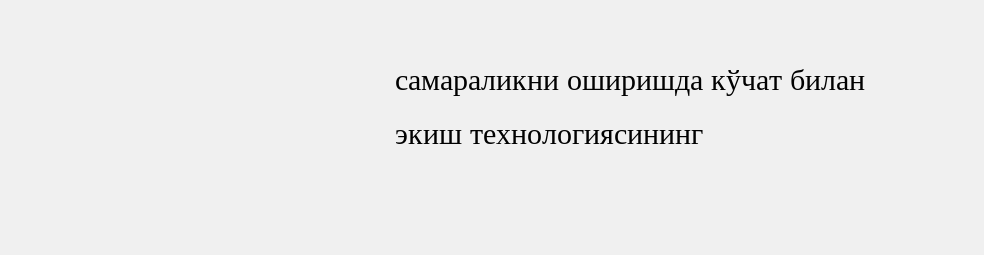самараликни оширишда кўчат билан экиш технологиясининг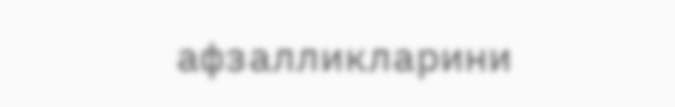афзалликларини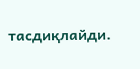тасдиқлайди.